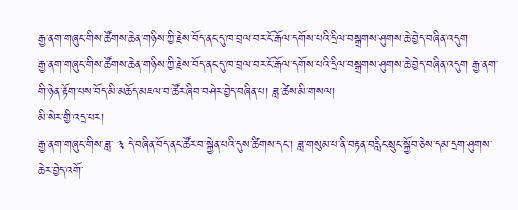རྒྱ་ནག་གཞུང་གིས་ཚོགས་ཆེན་གཉིས་ཀྱི་རྗེས་བོད་ནང་དུ་ཁ་བྲལ་བར་ངོ་རྒོལ་དགོས་པའི་དྲིལ་བསྒྲགས་ཤུགས་ཆེ་བྱེད་བཞིན་འདུག
རྒྱ་ནག་གཞུང་གིས་ཚོགས་ཆེན་གཉིས་ཀྱི་རྗེས་བོད་ནང་དུ་ཁ་བྲལ་བར་ངོ་རྒོལ་དགོས་པའི་དྲིལ་བསྒྲགས་ཤུགས་ཆེ་བྱེད་བཞིན་འདུག རྒྱ་ནག་གི་ཉེན་རྟོག་པས་བོད་མི་མཆོད་མཇལ་བ་ཚོར་ཞིབ་བཤེར་བྱེད་བཞིན་པ། ཟླ་ཚེས་མི་གསལ།
མི་སེར་གྱི་འདྲ་པར།
རྒྱ་ནག་གཞུང་གིས་ཟླ་ ༣ དེ་བཞིན་བོད་ནང་ཚོར་བ་སྐྱེན་པའི་དུས་ཚིགས་དང་། ཟླ་གསུམ་པ་ནི་བརྟན་བརླིང་སྲུང་སྐྱོབ་ཅེས་དམ་དྲག་ཤུགས་ཆེར་བྱེད་འགོ་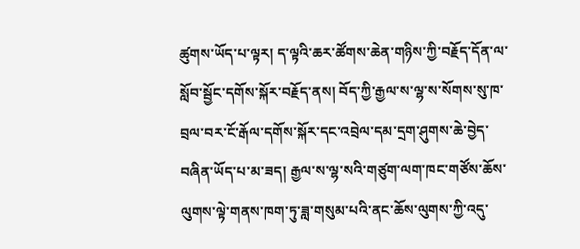ཚུགས་ཡོད་པ་ལྟར། ད་ལྟའི་ཆར་ཚོགས་ཆེན་གཉིས་ཀྱི་བརྗོད་དོན་ལ་སློབ་སྦྱོང་དགོས་སྐོར་བརྗོད་ནས། བོད་ཀྱི་རྒྱལ་ས་ལྷ་ས་སོགས་སུ་ཁ་བྲལ་བར་ངོ་རྒོལ་དགོས་སྐོར་དང་འབྲེལ་དམ་དྲག་ཤུགས་ཆེ་བྱེད་བཞིན་ཡོད་པ་མ་ཟད། རྒྱལ་ས་ལྷ་སའི་གཙུག་ལག་ཁང་གཙོས་ཆོས་ལུགས་ལྟེ་གནས་ཁག་ཏུ་ཟླ་གསུམ་པའི་ནང་ཆོས་ལུགས་ཀྱི་འདུ་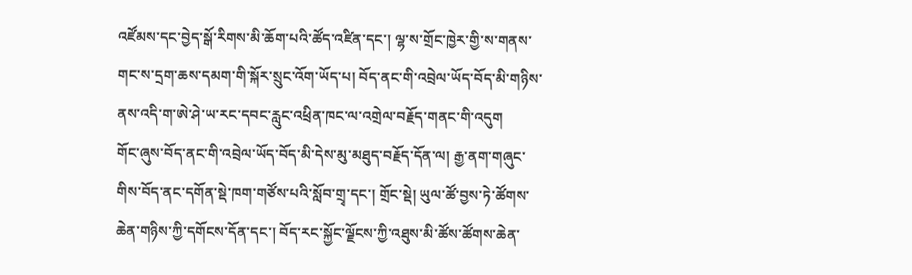འཛོམས་དང་བྱེད་སྒོ་རིགས་མི་ཆོག་པའི་ཚོད་འཛིན་དང་། ལྷ་ས་གྲོང་ཁྱེར་གྱི་ས་གནས་གང་ས་དྲག་ཆས་དམག་གི་སྐོར་སྲུང་འོག་ཡོད་པ། བོད་ནང་གི་འབྲེལ་ཡོད་བོད་མི་གཉིས་ནས་འདི་ག་ཨེ་ཤེ་ཡ་རང་དབང་རླུང་འཕྲིན་ཁང་ལ་འགྲེལ་བརྗོད་གནང་གི་འདུག
གོང་ཞུས་བོད་ནང་གི་འབྲེལ་ཡོད་བོད་མི་དེས་མུ་མཐུད་བརྗོད་དོན་ལ། རྒྱ་ནག་གཞུང་གིས་བོད་ནང་དགོན་སྡེ་ཁག་གཙོས་པའི་སློབ་གྲྭ་དང་། གྲོང་སྡེ། ཡུལ་ཚོ་བྱས་ཏེ་ཚོགས་ཆེན་གཉིས་ཀྱི་དགོངས་དོན་དང་། བོད་རང་སྐྱོང་ལྗོངས་ཀྱི་འཐུས་མི་ཚོས་ཚོགས་ཆེན་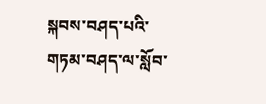སྐབས་བཤད་པའི་གཏམ་བཤད་ལ་སློབ་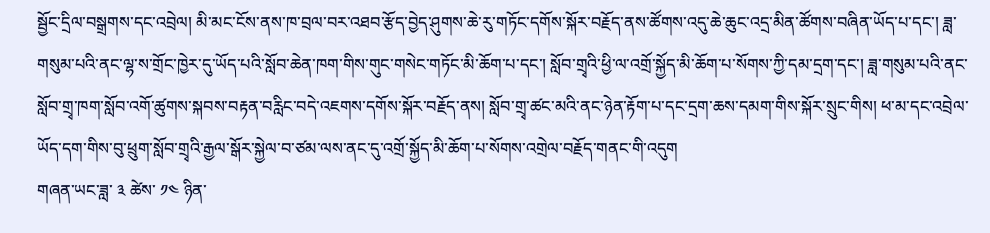སྦྱོང་དྲིལ་བསྒྲགས་དང་འབྲེལ། མི་མང་ངོས་ནས་ཁ་བྲལ་བར་འཐབ་རྩོད་བྱེད་ཤུགས་ཆེ་རུ་གཏོང་དགོས་སྐོར་བརྗོད་ནས་ཚོགས་འདུ་ཆེ་ཆུང་འདྲ་མིན་ཚོགས་བཞིན་ཡོད་པ་དང་། ཟླ་གསུམ་པའི་ནང་ལྷ་ས་གྲོང་ཁྱེར་དུ་ཡོད་པའི་སློབ་ཆེན་ཁག་གིས་གུང་གསེང་གཏོང་མི་ཆོག་པ་དང་། སློབ་གྲྭའི་ཕྱི་ལ་འགྲོ་སྐྱོད་མི་ཆོག་པ་སོགས་ཀྱི་དམ་དྲག་དང་། ཟླ་གསུམ་པའི་ནང་སློབ་གྲྭ་ཁག་སློབ་འགོ་ཚུགས་སྐབས་བརྟན་བརླིང་བདེ་འཇགས་དགོས་སྐོར་བརྗོད་ནས། སློབ་གྲྭ་ཚང་མའི་ནང་ཉེན་རྟོག་པ་དང་དྲག་ཆས་དམག་གིས་སྐོར་སྲུང་གིས། ཕ་མ་དང་འབྲེལ་ཡོད་དག་གིས་བུ་ཕྲུག་སློབ་གྲྭའི་རྒྱལ་སྒོར་སྐྱེལ་བ་ཙམ་ལས་ནང་དུ་འགྲོ་སྐྱོད་མི་ཆོག་པ་སོགས་འགྲེལ་བརྗོད་གནང་གི་འདུག
གཞན་ཡང་ཟླ་ ༣ ཚེས་ ༡༤ ཉིན་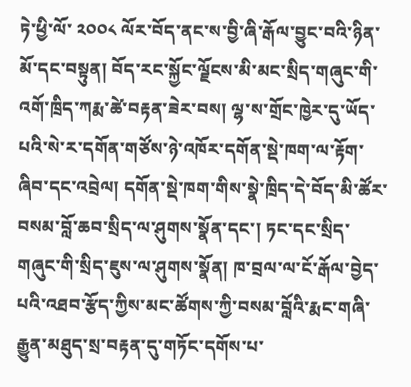ཏེ་ཕྱི་ལོ་ ༢༠༠༨ ལོར་བོད་ནང་ས་བྱི་ཞི་རྒོལ་བྱུང་བའི་ཉིན་མོ་དང་བསྟུན། བོད་རང་སྐྱོང་ལྗོངས་མི་མང་སྲིད་གཞུང་གི་འགོ་ཁྲིད་ཀརྨ་ཚེ་བརྟན་ཟེར་བས། ལྷ་ས་གྲོང་ཁྱེར་དུ་ཡོད་པའི་སེ་ར་དགོན་གཙོས་ཉེ་འཁོར་དགོན་སྡེ་ཁག་ལ་རྟོག་ཞིབ་དང་འབྲེལ། དགོན་སྡེ་ཁག་གིས་སྣེ་ཁྲིད་དེ་བོད་མི་ཚོར་བསམ་བློ་ཆབ་སྲིད་ལ་ཤུགས་སྣོན་དང་། ཏང་དང་སྲིད་གཞུང་གི་སྲིད་ཇུས་ལ་ཤུགས་སྣོན། ཁ་བྲལ་ལ་ངོ་རྒོལ་བྱེད་པའི་འཐབ་རྩོད་ཀྱིས་མང་ཚོགས་ཀྱི་བསམ་བློའི་རྨང་གཞི་རྒྱུན་མཐུད་སྲ་བརྟན་དུ་གཏོང་དགོས་པ་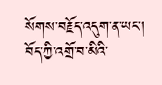སོགས་བརྗོད་འདུག་ན་ཡང་། བོད་ཀྱི་འགྲོ་བ་མིའི་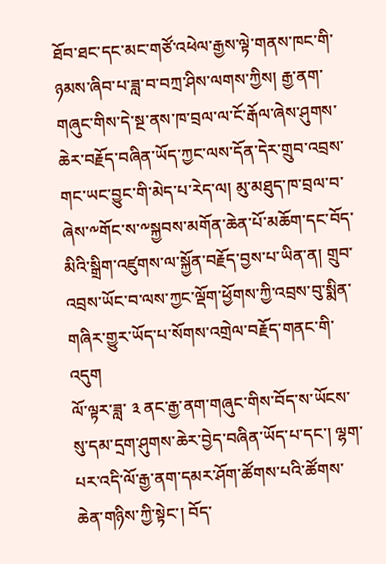ཐོབ་ཐང་དང་མང་གཙོ་འཕེལ་རྒྱས་ལྟེ་གནས་ཁང་གི་ཉམས་ཞིབ་པ་ཟླ་བ་བཀྲ་ཤིས་ལགས་ཀྱིས། རྒྱ་ནག་གཞུང་གིས་དེ་སྔ་ནས་ཁ་བྲལ་ལ་ངོ་རྒོལ་ཞེས་ཤུགས་ཆེར་བརྗོད་བཞིན་ཡོད་ཀྱང་ལས་དོན་དེར་གྲུབ་འབྲས་གང་ཡང་བྱུང་གི་མེད་པ་རེད་ལ། མུ་མཐུད་ཁ་བྲལ་བ་ཞེས་༸གོང་ས་༸སྐྱབས་མགོན་ཆེན་པོ་མཆོག་དང་བོད་མིའི་སྒྲིག་འཛུགས་ལ་སྐྱོན་བརྗོད་བྱས་པ་ཡིན་ན། གྲུབ་འབྲས་ཡོང་བ་ལས་ཀྱང་ལྡོག་ཕྱོགས་ཀྱི་འབྲས་བུ་སྨིན་གཞིར་གྱུར་ཡོད་པ་སོགས་འགྲེལ་བརྗོད་གནང་གི་འདུག
ལོ་ལྟར་ཟླ་ ༣ ནང་རྒྱ་ནག་གཞུང་གིས་བོད་ས་ཡོངས་སུ་དམ་དྲག་ཤུགས་ཆེར་བྱེད་བཞིན་ཡོད་པ་དང་། ལྷག་པར་འདི་ལོ་རྒྱ་ནག་དམར་ཤོག་ཚོགས་པའི་ཚོགས་ཆེན་གཉིས་ཀྱི་སྟེང་། བོད་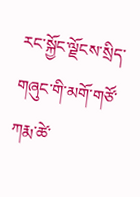རང་སྐྱོང་ལྗོངས་སྲིད་གཞུང་གི་མགོ་གཙོ་ཀརྨ་ཚེ་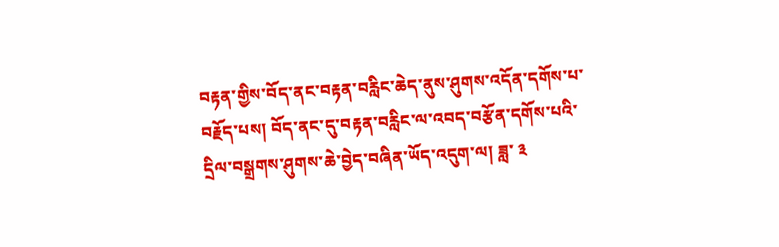བརྟན་གྱིས་བོད་ནང་བརྟན་བརླིང་ཆེད་ནུས་ཤུགས་འདོན་དགོས་པ་བརྗོད་པས། བོད་ནང་དུ་བརྟན་བརླིང་ལ་འབད་བརྩོན་དགོས་པའི་དྲིལ་བསྒྲགས་ཤུགས་ཆེ་བྱེད་བཞིན་ཡོད་འདུག་ལ། ཟླ་ ༣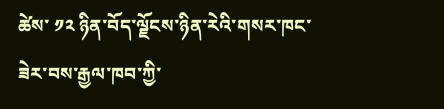ཚེས་ ༡༢ ཉིན་བོད་ལྗོངས་ཉིན་རེའི་གསར་ཁང་ཟེར་བས་རྒྱལ་ཁབ་ཀྱི་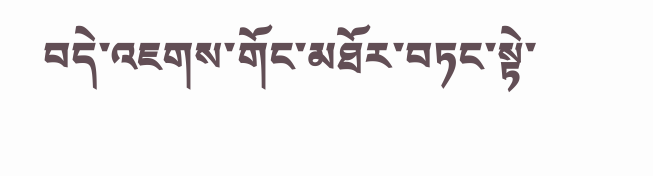བདེ་འཇགས་གོང་མཐོར་བཏང་སྟེ་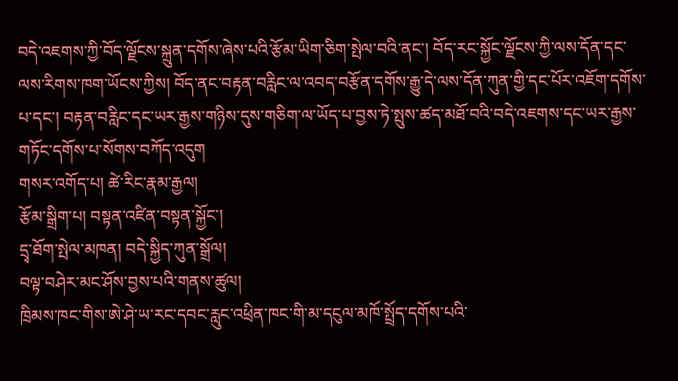བདེ་འཇགས་ཀྱི་བོད་ལྗོངས་སྐྲུན་དགོས་ཞེས་པའི་རྩོམ་ཡིག་ཅིག་སྤེལ་བའི་ནང་། བོད་རང་སྐྱོང་ལྗོངས་ཀྱི་ལས་དོན་དང་ལས་རིགས་ཁག་ཡོངས་ཀྱིས། བོད་ནང་བརྟན་བརླིང་ལ་འབད་བརྩོན་དགོས་རྒྱུ་དེ་ལས་དོན་ཀུན་གྱི་དང་པོར་འཇོག་དགོས་པ་དང་། བརྟན་བརླིང་དང་ཡར་རྒྱས་གཉིས་དུས་གཅིག་ལ་ཡོད་པ་བྱས་ཏེ་སྤུས་ཚད་མཐོ་བའི་བདེ་འཇགས་དང་ཡར་རྒྱས་གཏོང་དགོས་པ་སོགས་བཀོད་འདུག
གསར་འགོད་པ། ཚེ་རིང་རྣམ་རྒྱལ།
རྩོམ་སྒྲིག་པ། བསྟན་འཛིན་བསྟན་སྐྱོང་།
དྲྭ་ཐོག་སྤེལ་མཁན། བདེ་སྐྱིད་ཀུན་སྒྲོལ།
བལྟ་བཤེར་མང་ཤོས་བྱས་པའི་གནས་ཚུལ།
ཁྲིམས་ཁང་གིས་ཨེ་ཤེ་ཡ་རང་དབང་རླུང་འཕྲིན་ཁང་གི་མ་དངུལ་མཁོ་སྤྲོད་དགོས་པའི་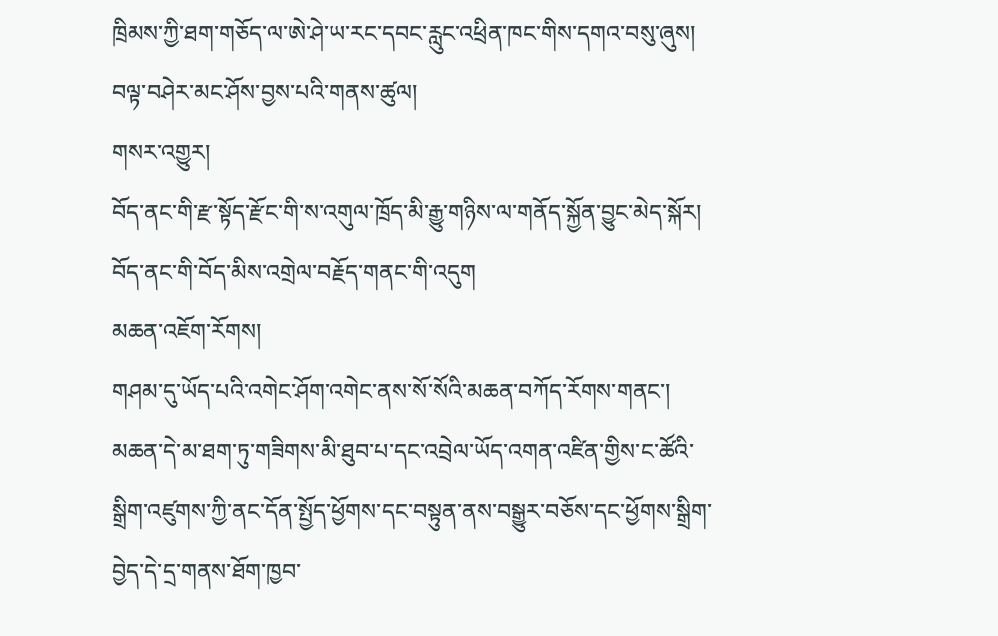ཁྲིམས་ཀྱི་ཐག་གཅོད་ལ་ཨེ་ཤེ་ཡ་རང་དབང་རླུང་འཕྲིན་ཁང་གིས་དགའ་བསུ་ཞུས།
བལྟ་བཤེར་མང་ཤོས་བྱས་པའི་གནས་ཚུལ།
གསར་འགྱུར།
བོད་ནང་གི་རྫ་སྟོད་རྫོང་གི་ས་འགུལ་ཁྲོད་མི་རྒྱུ་གཉིས་ལ་གནོད་སྐྱོན་བྱུང་མེད་སྐོར། བོད་ནང་གི་བོད་མིས་འགྲེལ་བརྗོད་གནང་གི་འདུག
མཆན་འཇོག་རོགས།
གཤམ་དུ་ཡོད་པའི་འགེང་ཤོག་འགེང་ནས་སོ་སོའི་མཆན་བཀོད་རོགས་གནང་། མཆན་དེ་མ་ཐག་ཏུ་གཟིགས་མི་ཐུབ་པ་དང་འབྲེལ་ཡོད་འགན་འཛིན་གྱིས་ང་ཚོའི་སྒྲིག་འཛུགས་ཀྱི་ནང་དོན་སྤྱོད་ཕྱོགས་དང་བསྟུན་ནས་བསྒྱུར་བཅོས་དང་ཕྱོགས་སྒྲིག་བྱེད་དེ་དྲ་གནས་ཐོག་ཁྱབ་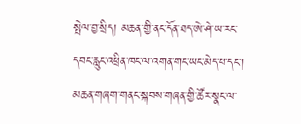སྤེལ་བྱ་སྲིད། མཆན་གྱི་ནང་དོན་ཐད་ཨེ་ཤེ་ཡ་རང་དབང་རླུང་འཕྲིན་ཁང་ལ་འགན་གང་ཡང་མེད་པ་དང་། མཆན་གཞག་གནང་སྐབས་གཞན་གྱི་ཚོར་སྣང་ལ་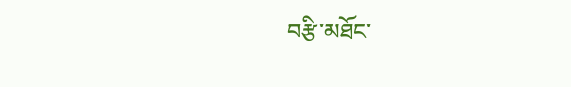བརྩི་མཐོང་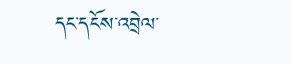དང་དངོས་འབྲེལ་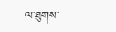ལ་ཐུགས་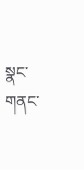སྣང་གནང་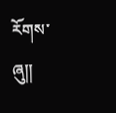རོགས་ཞུ༎